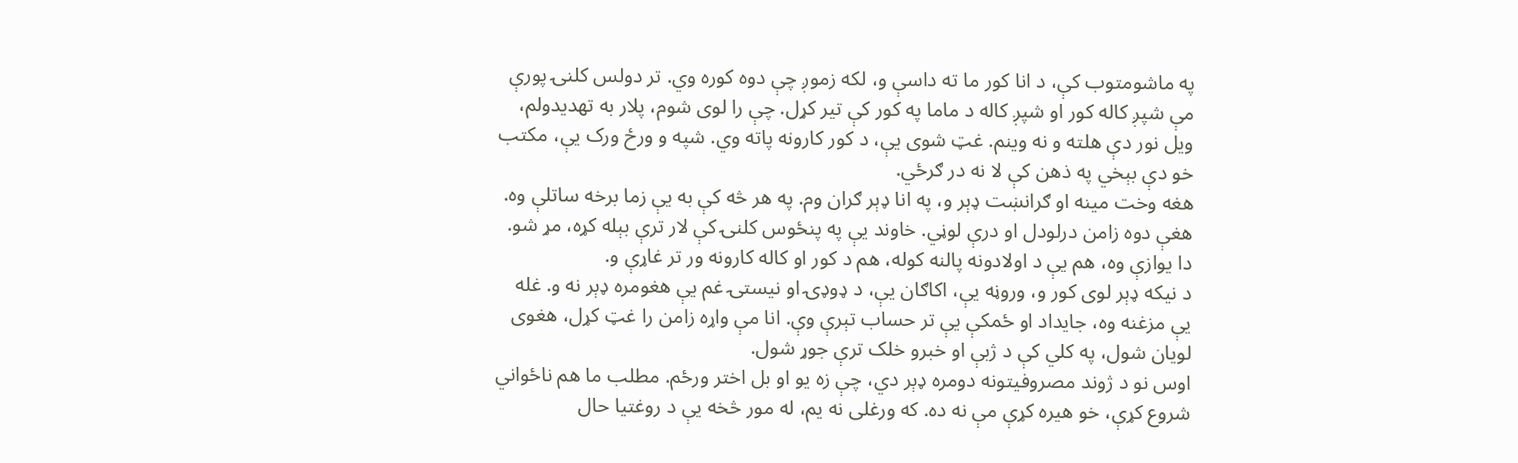په ماشومتوب کې، د انا کور ما ته داسې و، لکه زموږ چې دوه کوره وي. تر دولس کلنۍ پورې مې شپږ کاله کور او شپږ کاله د ماما په کور کې تیر کړل. چې را لوی شوم، پلار به تهدیدولم، ویل نور دې هلته و نه وینم. غټ شوی یې، د کور کارونه پاته وي. شپه و ورځ ورک یې، مکتب خو دې بېخي په ذهن کې لا نه در ګرځي.
هغه وخت مینه او ګرانښت ډېر و، په انا ډېر ګران وم. په هر څه کې به یې زما برخه ساتلې وه. هغې دوه زامن درلودل او درې لوڼي. خاوند یې په پنځوس کلنۍ کې لار ترې بېله کړه، مړ شو. دا یوازې وه، هم یې د اولادونه پالنه کوله، هم د کور او کاله کارونه ور تر غاړې و.
د نیکه ډېر لوی کور و، وروڼه یې، اکاګان یې، د ډوډۍ او نیستۍ غم یې هغومره ډېر نه و. غله یې مزغنه وه، جایداد او ځمکې یې تر حساب تېرې وې. انا مې واړه زامن را غټ کړل، هغوی لویان شول، په کلي کې د ژبې او خبرو خلک ترې جوړ شول.
اوس نو د ژوند مصروفیتونه دومره ډېر دي، چې زه یو او بل اختر ورځم. مطلب ما هم ناځواني شروع کړې، خو هیره کړې مې نه ده. که ورغلی نه یم، له مور څخه یې د روغتیا حال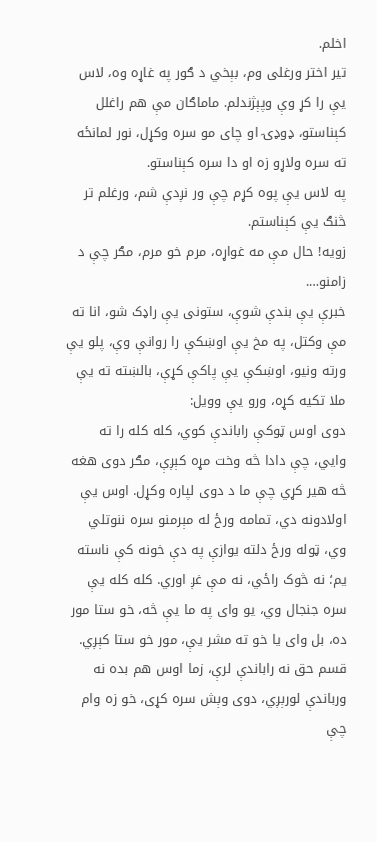اخلم.
تیر اختر ورغلی وم، بېخي د ګور په غاړه وه، لاس یې را کړ وې وپېژندلم. ماماګان مې هم راغلل کېناستو، ډوډۍ او چای مو سره وکړل، نور لمانځه ته سره ولاړو زه او دا سره کېناستو.
په لاس یې پوه کړم چې ور نږدې شم، ورغلم تر څنګ یې کېناستم.
زویه! حال مې مه غواړه، مرم خو مرم، مګر چې د زامنو….
خبرې یې بندې شوې، ستونی یې راډک شو، انا ته مې وکتل، په مخ یې اوښکې را روانې وې، پلو یې ورته ونیو، اوښکې یې پاکې کړې، بالښته ته یې ملا تکیه کړه، ورو یې وویل:
دوی اوس ټوکې راباندې کوي، کله کله را ته وایي، چې دادا څه وخت مړه کېږې، مګر دوی هغه څه هیر کړي چې ما د دوی لپاره وکړل. اوس یې اولادونه دي، تمامه ورځ له مېرمنو سره ننوتلي وي، ټوله ورځ دلته یوازې په دې خونه کې ناسته یم؛ نه څوک راځي، نه مې غږ اوري. کله کله یې سره جنجال وي، یو وای په ما یې څه، خو ستا مور ده، بل وای یا خو ته مشر یې، مور خو ستا کېږي. قسم حق نه راباندې لرې، زما اوس هم بده نه ورباندې لورېږي، دوی وېش سره کړی، خو زه وام چې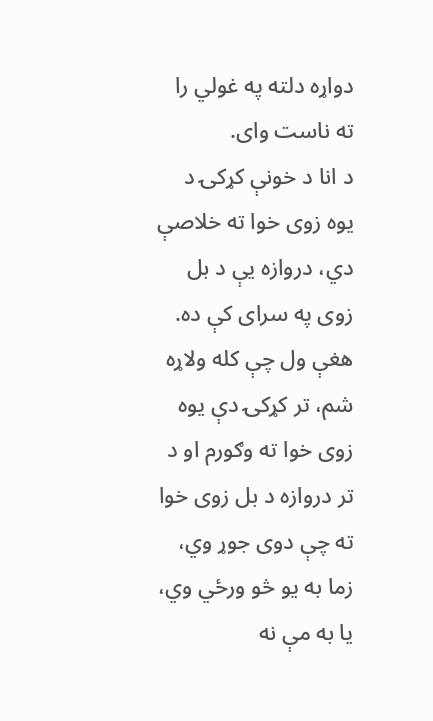دواړه دلته په غولي را ته ناست وای.
د انا د خونې کړکۍ د یوه زوی خوا ته خلاصې دي، دروازه یې د بل زوی په سرای کې ده. هغې ول چې کله ولاړه شم، تر کړکۍ دې یوه زوی خوا ته وګورم او د تر دروازه د بل زوی خوا ته چې دوی جوړ وي، زما به یو څو ورځي وي، یا به مې نه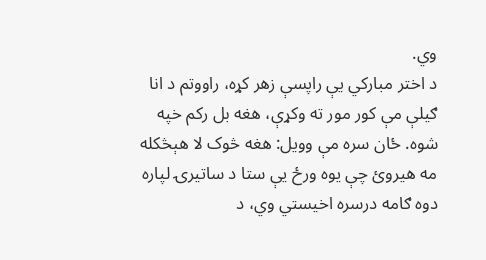وي.
د اختر مبارکي یې راپسې زهر کړه، راووتم د انا ګیلې مې کور مور ته وکړې، هغه بل رکم خپه شوه. ځان سره مې وویل: هغه څوک لا هېڅکله مه هیروئ چې یوه ورځ یې ستا د ساتیرۍ لپاره دوه ګامه درسره اخیستي وي، د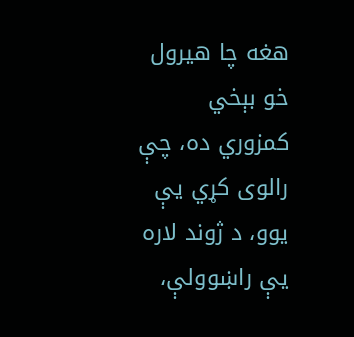هغه چا هیرول خو بېخي کمزوري ده، چې رالوی کړي یې یوو، د ژوند لاره یې راښوولې،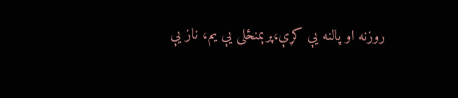روزنه او پالنه یې کړې،پرېمنځلی یې یم، ناز یې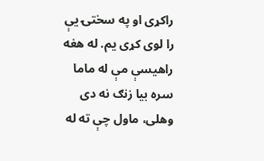راکړی او په سختۍ یې را لوی کړی یم. له هغه راهیسې مې له ماما سره بیا زنګ نه دی وهلی، ماول چې ته له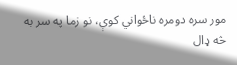مور سره دومره ناځواني کوې، نو زما په سر به څه ډال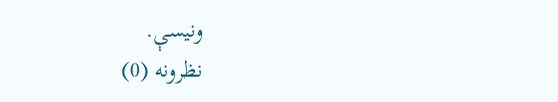ونیسې.
نظرونه (0)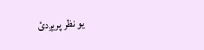یو نظر پریږدئ